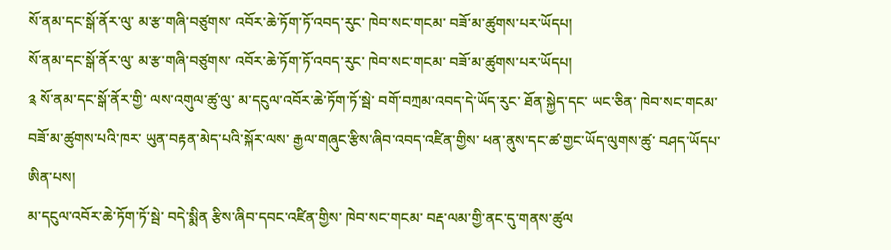སོ་ནམ་དང་སྒོ་ནོར་ལུ་ མ་རྩ་གཞི་བཙུགས་ འབོར་ཆེ་ཏོག་ཏོ་འབད་རུང་ ཁེབ་སང་གངམ་ བཟོ་མ་ཚུགས་པར་ཡོདཔ།
སོ་ནམ་དང་སྒོ་ནོར་ལུ་ མ་རྩ་གཞི་བཙུགས་ འབོར་ཆེ་ཏོག་ཏོ་འབད་རུང་ ཁེབ་སང་གངམ་ བཟོ་མ་ཚུགས་པར་ཡོདཔ།
༉ སོ་ནམ་དང་སྒོ་ནོར་གྱི་ ལས་འགུལ་ཚུ་ལུ་ མ་དངུལ་འབོར་ཆེ་ཏོག་ཏོ་སྦེ་ བགོ་བཀྲམ་འབད་དེ་ཡོད་རུང་ ཐོན་སྐྱེད་དང་ ཡང་ཅིན་ ཁེབ་སང་གངམ་ བཟོ་མ་ཚུགས་པའི་ཁར་ ཡུན་བརྟན་མེད་པའི་སྐོར་ལས་ རྒྱལ་གཞུང་རྩིས་ཞིབ་འབད་འཛིན་གྱིས་ ཕན་ནུས་དང་ཚ་གྱང་ཡོད་ལུགས་ཚུ་ བཤད་ཡོདཔ་ཨིན་པས།
མ་དངུལ་འབོར་ཆེ་ཏོག་ཏོ་སྦེ་ བདེ་སྨིན རྩིས་ཞིབ་དབང་འཛིན་གྱིས་ ཁེབ་སང་གངམ་ བརྡ་ལམ་གྱི་ནང་དུ་གནས་ཚུལ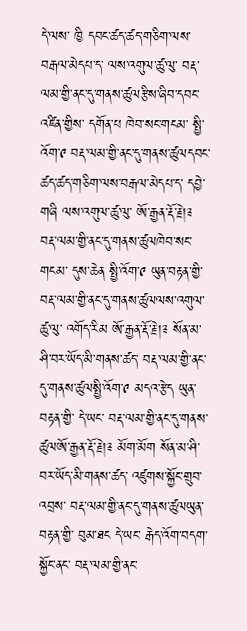དེ་ལས་ ཁྱི དབང་ཚད་ཚད་གཅིག་ལས་བརྒལ་མེདཔ་ད་ ལས་འགུལ་ཚུ་ལུ་ བརྡ་ལམ་གྱི་ནང་དུ་གནས་ཚུལརྩིས་ཞིབ་དབང་འཛིན་གྱིས་ དགོན་པ ཁེབ་སང་གངམ་ སྤྱི་འོག་༩ བརྡ་ལམ་གྱི་ནང་དུ་གནས་ཚུལདབང་ཚད་ཚད་གཅིག་ལས་བརྒལ་མེདཔ་ད་ དབྱེ་གཞི ལས་འགུལ་ཚུ་ལུ་ ཨོ་རྒྱན་རྡོ་རྗེ།༉ བརྡ་ལམ་གྱི་ནང་དུ་གནས་ཚུལཁེབ་སང་གངམ་ དུས་ཆེན སྤྱི་འོག་༩ ཡུན་བརྟན་གྱི་ བརྡ་ལམ་གྱི་ནང་དུ་གནས་ཚུལལས་འགུལ་ཚུ་ལུ་ འགོད་རིམ ཨོ་རྒྱན་རྡོ་རྗེ།༉ སོན་མ་ཤི་བར་ཡོད་མི་གནས་ཚད་ བརྡ་ལམ་གྱི་ནང་དུ་གནས་ཚུལསྤྱི་འོག་༩ མདའ་རྩེད ཡུན་བརྟན་གྱི་ དེ་ཡང་ བརྡ་ལམ་གྱི་ནང་དུ་གནས་ཚུལཨོ་རྒྱན་རྡོ་རྗེ།༉ མོག་མོག སོན་མ་ཤི་བར་ཡོད་མི་གནས་ཚད་ འཛུགས་སྐྱོང་གྲུབ་འབྲས་ བརྡ་ལམ་གྱི་ནང་དུ་གནས་ཚུལཡུན་བརྟན་གྱི་ བུམ་ཐང དེ་ཡང་ རྒེད་འོག་བདག་སྐྱོང་ནང་ བརྡ་ལམ་གྱི་ནང་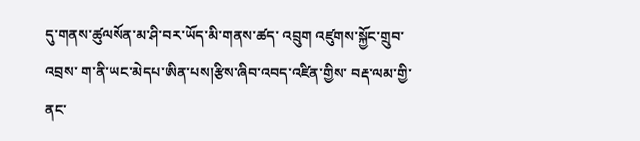དུ་གནས་ཚུལསོན་མ་ཤི་བར་ཡོད་མི་གནས་ཚད་ འབྲུག འཛུགས་སྐྱོང་གྲུབ་འབྲས་ ག་ནི་ཡང་མེདཔ་ཨིན་པས།རྩིས་ཞིབ་འབད་འཛིན་གྱིས་ བརྡ་ལམ་གྱི་ནང་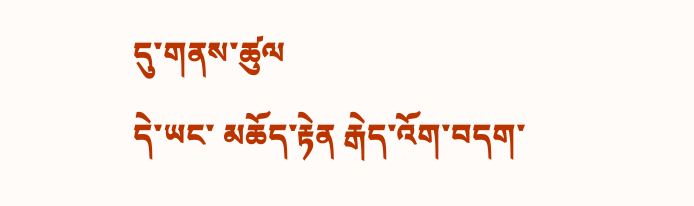དུ་གནས་ཚུལ
དེ་ཡང་ མཆོད་རྟེན རྒེད་འོག་བདག་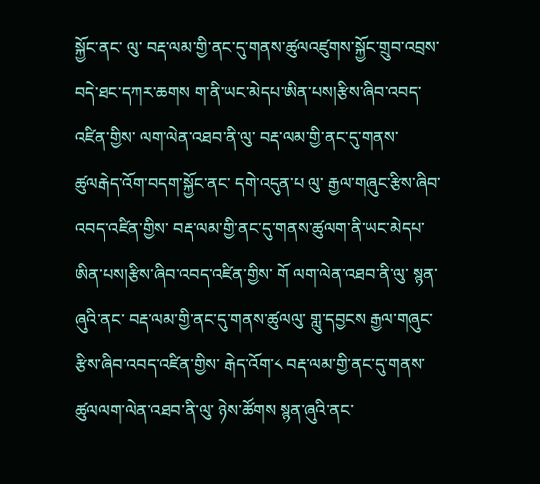སྐྱོང་ནང་ ལུ་ བརྡ་ལམ་གྱི་ནང་དུ་གནས་ཚུལའཛུགས་སྐྱོང་གྲུབ་འབྲས་ བདེ་ཐང་དཀར་ཆགས ག་ནི་ཡང་མེདཔ་ཨིན་པས།རྩིས་ཞིབ་འབད་འཛིན་གྱིས་ ལག་ལེན་འཐབ་ནི་ལུ་ བརྡ་ལམ་གྱི་ནང་དུ་གནས་ཚུལརྒེད་འོག་བདག་སྐྱོང་ནང་ དགེ་འདུན་པ ལུ་ རྒྱལ་གཞུང་རྩིས་ཞིབ་འབད་འཛིན་གྱིས་ བརྡ་ལམ་གྱི་ནང་དུ་གནས་ཚུལག་ནི་ཡང་མེདཔ་ཨིན་པས།རྩིས་ཞིབ་འབད་འཛིན་གྱིས་ གོ ལག་ལེན་འཐབ་ནི་ལུ་ སྙན་ཞུའི་ནང་ བརྡ་ལམ་གྱི་ནང་དུ་གནས་ཚུལལུ་ གླུ་དབྱངས རྒྱལ་གཞུང་རྩིས་ཞིབ་འབད་འཛིན་གྱིས་ རྒེད་འོག་༨ བརྡ་ལམ་གྱི་ནང་དུ་གནས་ཚུལལག་ལེན་འཐབ་ནི་ལུ་ ཉེས་ཚོགས སྙན་ཞུའི་ནང་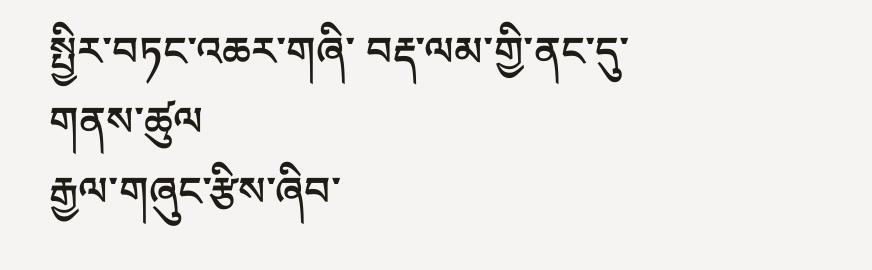སྤྱིར་བཏང་འཆར་གཞི་ བརྡ་ལམ་གྱི་ནང་དུ་གནས་ཚུལ
རྒྱལ་གཞུང་རྩིས་ཞིབ་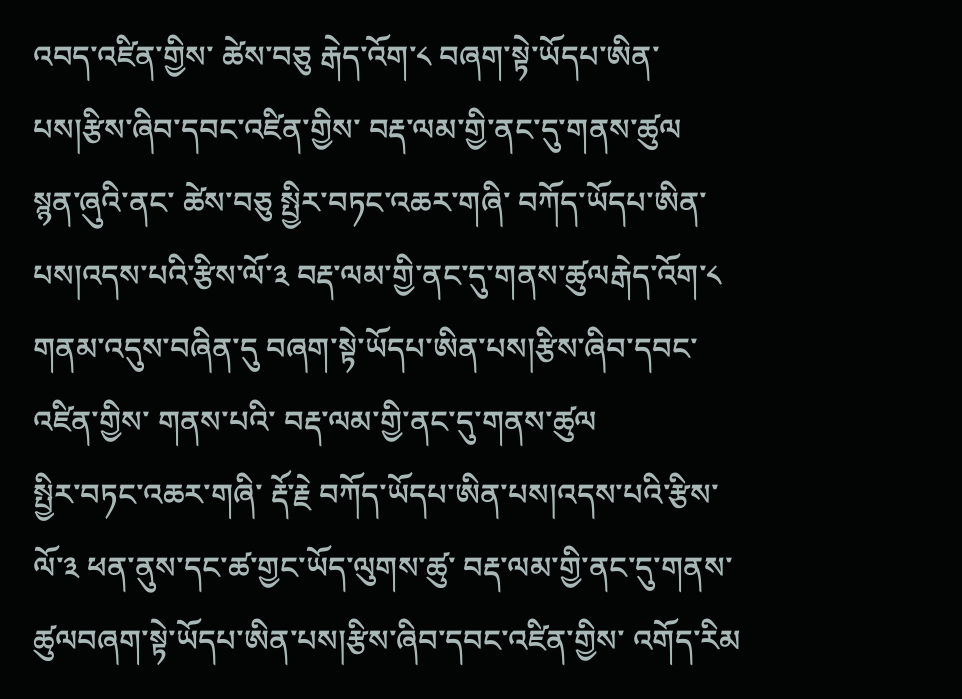འབད་འཛིན་གྱིས་ ཚེས་བཅུ རྒེད་འོག་༨ བཞག་སྟེ་ཡོདཔ་ཨིན་པས།རྩིས་ཞིབ་དབང་འཛིན་གྱིས་ བརྡ་ལམ་གྱི་ནང་དུ་གནས་ཚུལ
སྙན་ཞུའི་ནང་ ཚེས་བཅུ སྤྱིར་བཏང་འཆར་གཞི་ བཀོད་ཡོདཔ་ཨིན་པས།འདས་པའི་རྩིས་ལོ་༣ བརྡ་ལམ་གྱི་ནང་དུ་གནས་ཚུལརྒེད་འོག་༨ གནམ་འདུས་བཞིན་དུ བཞག་སྟེ་ཡོདཔ་ཨིན་པས།རྩིས་ཞིབ་དབང་འཛིན་གྱིས་ གནས་པའི་ བརྡ་ལམ་གྱི་ནང་དུ་གནས་ཚུལ
སྤྱིར་བཏང་འཆར་གཞི་ རྡོ་རྗེ བཀོད་ཡོདཔ་ཨིན་པས།འདས་པའི་རྩིས་ལོ་༣ ཕན་ནུས་དང་ཚ་གྱང་ཡོད་ལུགས་ཚུ་ བརྡ་ལམ་གྱི་ནང་དུ་གནས་ཚུལབཞག་སྟེ་ཡོདཔ་ཨིན་པས།རྩིས་ཞིབ་དབང་འཛིན་གྱིས་ འགོད་རིམ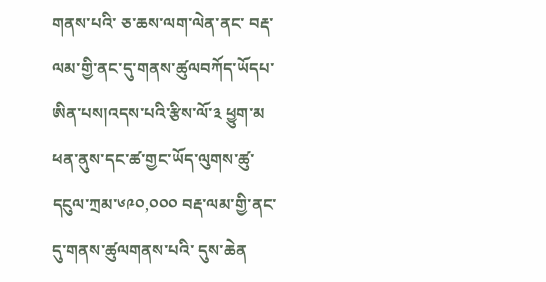གནས་པའི་ ཅ་ཆས་ལག་ལེན་ནང་ བརྡ་ལམ་གྱི་ནང་དུ་གནས་ཚུལབཀོད་ཡོདཔ་ཨིན་པས།འདས་པའི་རྩིས་ལོ་༣ ཕྱུག་མ ཕན་ནུས་དང་ཚ་གྱང་ཡོད་ལུགས་ཚུ་ དངུལ་ཀྲམ་༦༩༠,༠༠༠ བརྡ་ལམ་གྱི་ནང་དུ་གནས་ཚུལགནས་པའི་ དུས་ཆེན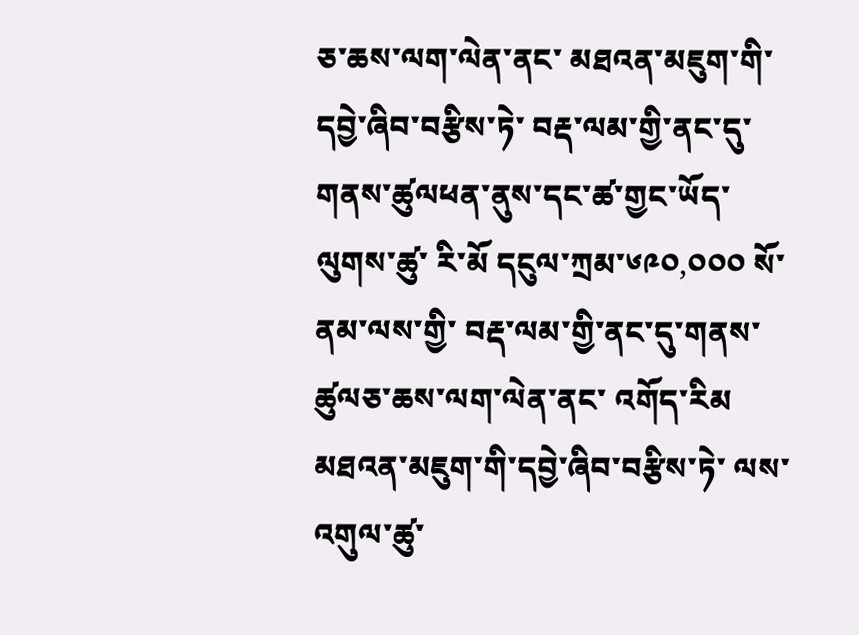ཅ་ཆས་ལག་ལེན་ནང་ མཐའན་མཇུག་གི་དབྱེ་ཞིབ་བརྩིས་ཏེ་ བརྡ་ལམ་གྱི་ནང་དུ་གནས་ཚུལཕན་ནུས་དང་ཚ་གྱང་ཡོད་ལུགས་ཚུ་ རི་མོ དངུལ་ཀྲམ་༦༩༠,༠༠༠ སོ་ནམ་ལས་གྱི་ བརྡ་ལམ་གྱི་ནང་དུ་གནས་ཚུལཅ་ཆས་ལག་ལེན་ནང་ འགོད་རིམ མཐའན་མཇུག་གི་དབྱེ་ཞིབ་བརྩིས་ཏེ་ ལས་འགུལ་ཚུ་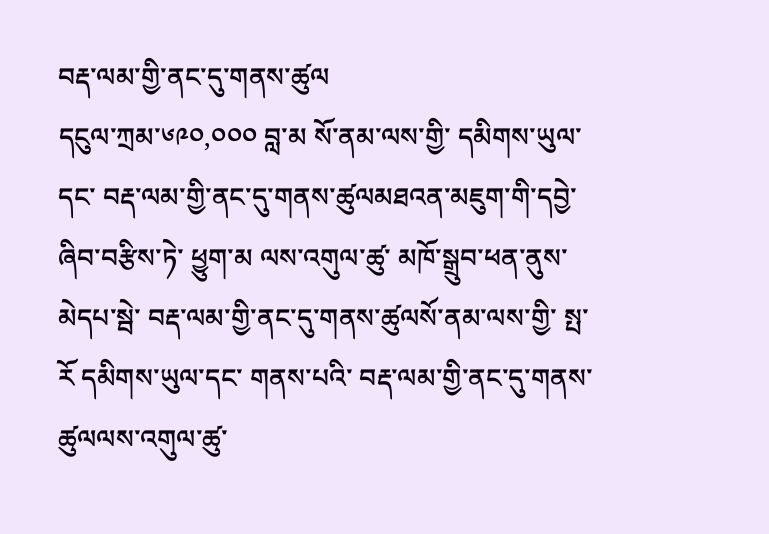བརྡ་ལམ་གྱི་ནང་དུ་གནས་ཚུལ
དངུལ་ཀྲམ་༦༩༠,༠༠༠ བླ་མ སོ་ནམ་ལས་གྱི་ དམིགས་ཡུལ་དང་ བརྡ་ལམ་གྱི་ནང་དུ་གནས་ཚུལམཐའན་མཇུག་གི་དབྱེ་ཞིབ་བརྩིས་ཏེ་ ཕྱུག་མ ལས་འགུལ་ཚུ་ མཁོ་སྒྲུབ་ཕན་ནུས་མེདཔ་སྦེ་ བརྡ་ལམ་གྱི་ནང་དུ་གནས་ཚུལསོ་ནམ་ལས་གྱི་ སྤ་རོ དམིགས་ཡུལ་དང་ གནས་པའི་ བརྡ་ལམ་གྱི་ནང་དུ་གནས་ཚུལལས་འགུལ་ཚུ་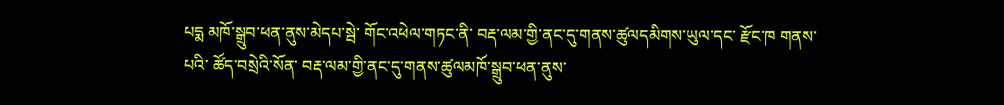པདྨ མཁོ་སྒྲུབ་ཕན་ནུས་མེདཔ་སྦེ་ གོང་འཕེལ་གཏང་ནི་ བརྡ་ལམ་གྱི་ནང་དུ་གནས་ཚུལདམིགས་ཡུལ་དང་ རྫོང་ཁ གནས་པའི་ ཚོད་བསྲེའི་སོན་ བརྡ་ལམ་གྱི་ནང་དུ་གནས་ཚུལམཁོ་སྒྲུབ་ཕན་ནུས་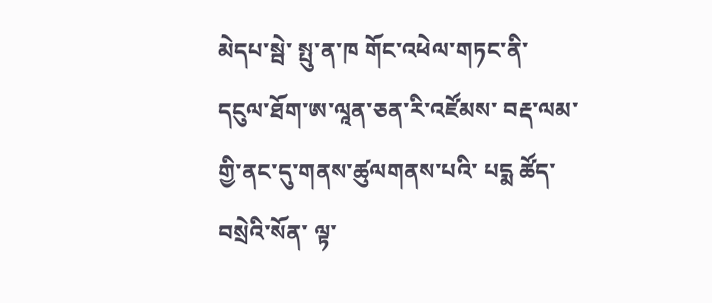མེདཔ་སྦེ་ སྤུ་ན་ཁ གོང་འཕེལ་གཏང་ནི་ དངུལ་ཐོག་ཨ་ལཱན་ཅན་རི་འཛོམས་ བརྡ་ལམ་གྱི་ནང་དུ་གནས་ཚུལགནས་པའི་ པདྨ ཚོད་བསྲེའི་སོན་ ལྟ་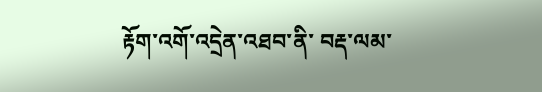རྟོག་འགོ་འདྲེན་འཐབ་ནི་ བརྡ་ལམ་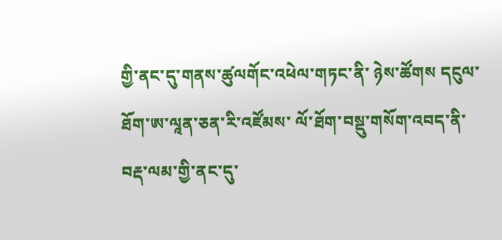གྱི་ནང་དུ་གནས་ཚུལགོང་འཕེལ་གཏང་ནི་ ཉེས་ཚོགས དངུལ་ཐོག་ཨ་ལཱན་ཅན་རི་འཛོམས་ ལོ་ཐོག་བསྡུ་གསོག་འབད་ནི་ བརྡ་ལམ་གྱི་ནང་དུ་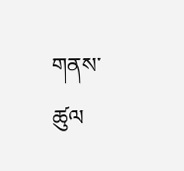གནས་ཚུལ